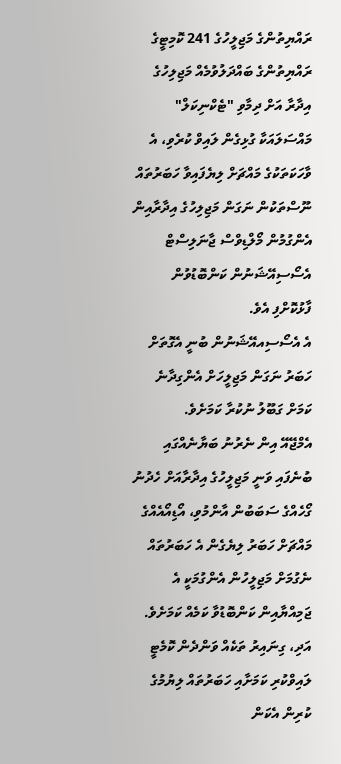ރައްޔިތުންގެ މަޖިލީހުގެ 241 ކޮމިޓީގެ ރައްޔިތުންގެ ބައްދަލުވުމެއް މަޖިލިހުގެ އިދާރާ އަށް ދިމާވި "ޓެކްނިކަލް" މައްސަލައަކާ ގުޅިގެން ލައިވް ކުރެވި، އެ ވާހަކަތަކުގެ މައްޗަށް ލިޔެފައިވާ ހަބަރުތައް ނޫސްތަކުން ނަގަން މަޖިލިހުގެ އިދާރާއިން އެންގުމުން މޯލްޑިވްސް ޖާނަލިސްޓް އެސޯސިއޭޝަނުން ކަންބޮޑުވުން ފާޅުކޮށްފި އެވެ.
އެ އެސޯސިއއޭޝަނުން ބުނީ އެގޮތަށް ހަބަރު ނަގަން މަޖިލީހަށް އެންގިދާނެ ކަމަށް ގަބޫލު ނުކުރާ ކަމަށެވެ.
އެމްޖޭއޭ އިން ނެރުނު ބަޔާނެއްގައި ބުނެފައި ވަނީ މަޖިލީހުގެ އިދާރާއަށް ހެދުނު ގޯހެއްގެ ސަބަބުން އާންމުވި، އޯޑިއޯއެއްގެ މައްޗަށް ހަބަރު ލިޔެގެން އެ ހަބަރުތައް ނެގުމަށް މަޖިލީހުން އެންގުމަކީ އެ ޖަމިއްޔާއިން ކަންބޮޑުވާ ކަމެއް ކަމަށެވެ. އަދި، ގިނައިރު ތަކެއް ވަންދެން ކޮމެޓީ ލައިވްކުރި ކަމަށާއި ހަބަރުތައް ލިޔުމުގެ ކުރިން އެކަން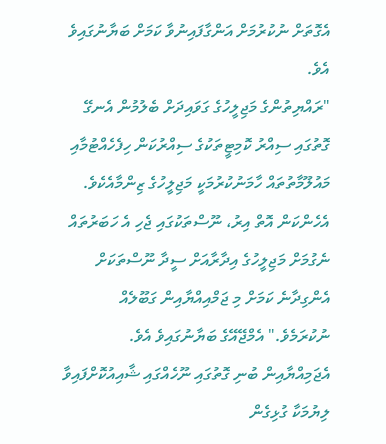އެގޮތަށް ނުކުރުމަށް އަންގާފައިނުވާ ކަމަށް ބަޔާނުގައިވެ އެވެ.
"ރައްޔިތުންގެ މަޖިލީހުގެ ގަވައިދަށް ބެލުމުން އެނގޭ ގޮތުގައި ސިއްރު ކޮމިޓީތަކުގެ ސިއްރުކަން ހިފެހެއްޓުމާއި މައުލޫމާތުތައް ހާމަނުކުރުމަކީ މަޖިލީހުގެ ޒިންމާއެކެވެ. އެހެންކަން އޮތް އިރު، ނޫސްތަކުގައި ޖެހި އެ ހަބަރުތައް ނެގުމަށް މަޖިލީހުގެ އިދާރާއަށް ސީދާ ނޫސްތަކަށް އެންގިދާނެ ކަމަށް މި ޖަމްއިއްޔާއިން ގަބޫލެއް ނުކުރަމެވެ." އެމްޖޭއޭގެ ބަޔާނުގައިވެ އެވެ.
އެޖަމިއްޔާއިން ބުނި ގޮތުގައި ނޫހެއްގައި ޝާއިއުކޮށްފައިވާ ލިޔުމަކާ ގުޅިގެން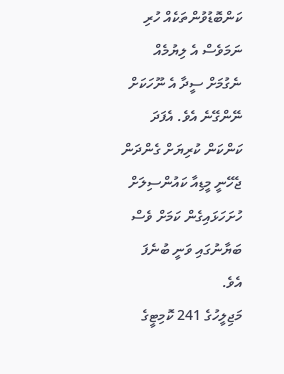ކަންބޮޑުވުންތަކެއް ހުރި ނަމަވެސް އެ ލިޔުމެއް ނެގުމަށް ސީދާ އެ ނޫހަކަށް ނޭންގޭނެ އެވެ. އެފަދަ ކަންކަން ކުރިޔަށް ގެންދަން ޖެހޭނީ މީޑިއާ ކައުންސިލަށް ހުށަހަޅައިގެން ކަމަށް ވެސް ބަޔާނުގައި ވަނީ ބުނެފަ އެވެ.
މަޖިލީހުގެ 241 ކޮމިޓީގެ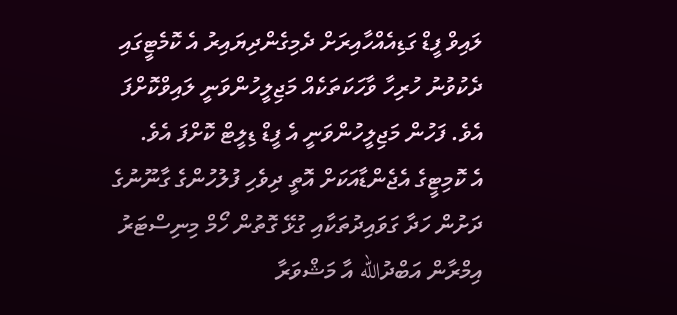ލައިވް ފީޑް ގަޑިއެއްހާއިރަށް ދެމިގެންދިޔައިރު އެ ކޮމެޓީގައި ދެކުވުނު ހުރިހާ ވާހަކަތަކެއް މަޖިލީހުންވަނީ ލައިވްކޮށްފަ އެވެ. ފަހުން މަޖިލީހުންވަނީ އެ ފީޑް ޑިލީޓް ކޮށްފަ އެވެ.
އެ ކޮމިޓީގެ އެޖެންޑާއަކަށް އޮތީ ދިވެހި ފުލުހުންގެ ގާނޫނުގެ ދަށުން ހަދާ ގަވައިދުތަކާއި ގުޅޭ ގޮތުން ހޯމް މިނިސްޓަރު އިމްރާން އަބްދުالله އާ މަޝްވަރާ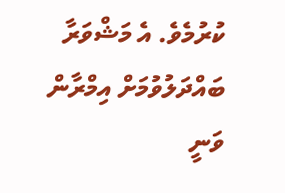ކުރުމެވެ. އެ މަޝްވަރާ ބައްދަލުވުމަށް އިމްރާން ވަނީ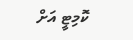ކޮމިޓީ އަށް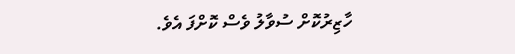ހާޒިރުކޮށް ސުވާލު ވެސް ކޮށްފަ އެވެ.